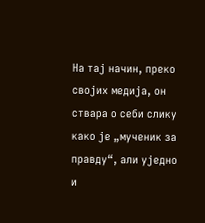На тај начин, преко својих медија, он ствара о себи слику како је „мученик за правду“, али уједно и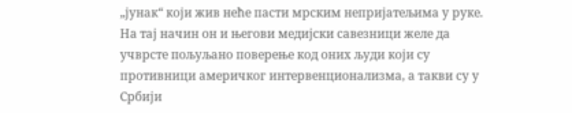„јунак“ који жив неће пасти мрским непријатељима у руке. На тај начин он и његови медијски савезници желе да учврсте пољуљано поверење код оних људи који су противници америчког интервенционализма, а такви су у Србији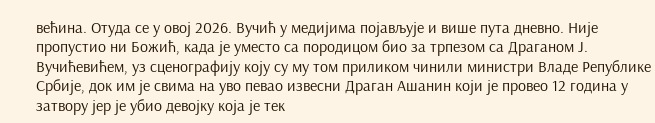већина. Отуда се у овој 2026. Вучић у медијима појављује и више пута дневно. Није пропустио ни Божић, када је уместо са породицом био за трпезом са Драганом Ј. Вучићевићем, уз сценографију коју су му том приликом чинили министри Владе Републике Србије, док им је свима на уво певао извесни Драган Ашанин који је провео 12 година у затвору јер је убио девојку која је тек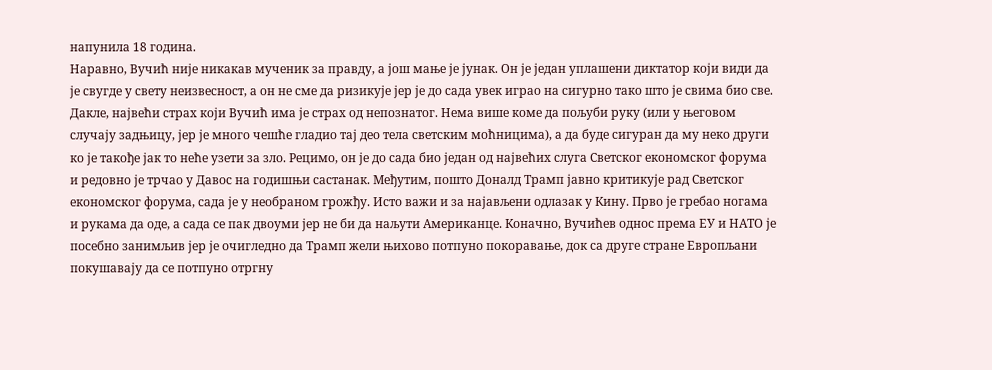напунила 18 година.
Наравно, Вучић није никакав мученик за правду, а још мање је јунак. Он је један уплашени диктатор који види да је свугде у свету неизвесност, а он не сме да ризикује јер је до сада увек играо на сигурно тако што је свима био све. Дакле, највећи страх који Вучић има је страх од непознатог. Нема више коме да пољуби руку (или у његовом случају задњицу, јер је много чешће гладио тај део тела светским моћницима), а да буде сигуран да му неко други ко је такође јак то неће узети за зло. Рецимо, он је до сада био један од највећих слуга Светског економског форума и редовно је трчао у Давос на годишњи састанак. Међутим, пошто Доналд Трамп јавно критикује рад Светског економског форума, сада је у необраном грожђу. Исто важи и за најављени одлазак у Кину. Прво је гребао ногама и рукама да оде, а сада се пак двоуми јер не би да наљути Американце. Коначно, Вучићев однос према ЕУ и НАТО је посебно занимљив јер је очигледно да Трамп жели њихово потпуно покоравање, док са друге стране Европљани покушавају да се потпуно отргну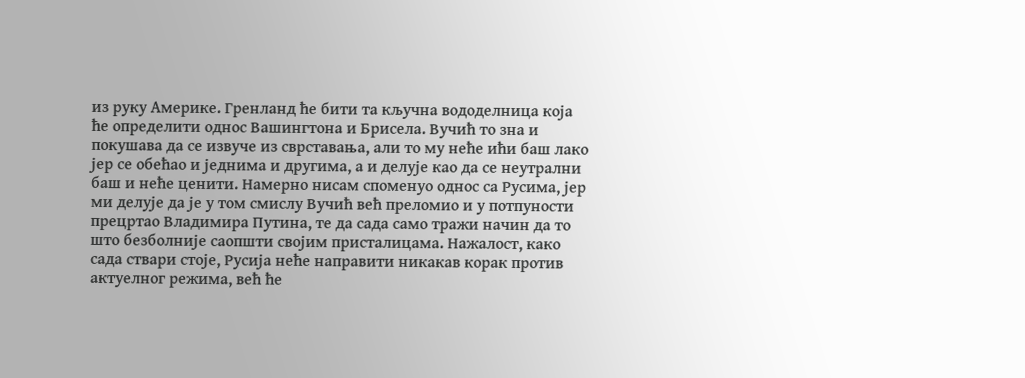из руку Америке. Гренланд ће бити та кључна вододелница која ће определити однос Вашингтона и Брисела. Вучић то зна и покушава да се извуче из сврставања, али то му неће ићи баш лако јер се обећао и једнима и другима, а и делује као да се неутрални баш и неће ценити. Намерно нисам споменуо однос са Русима, јер ми делује да је у том смислу Вучић већ преломио и у потпуности прецртао Владимира Путина, те да сада само тражи начин да то што безболније саопшти својим присталицама. Нажалост, како сада ствари стоје, Русија неће направити никакав корак против актуелног режима, већ ће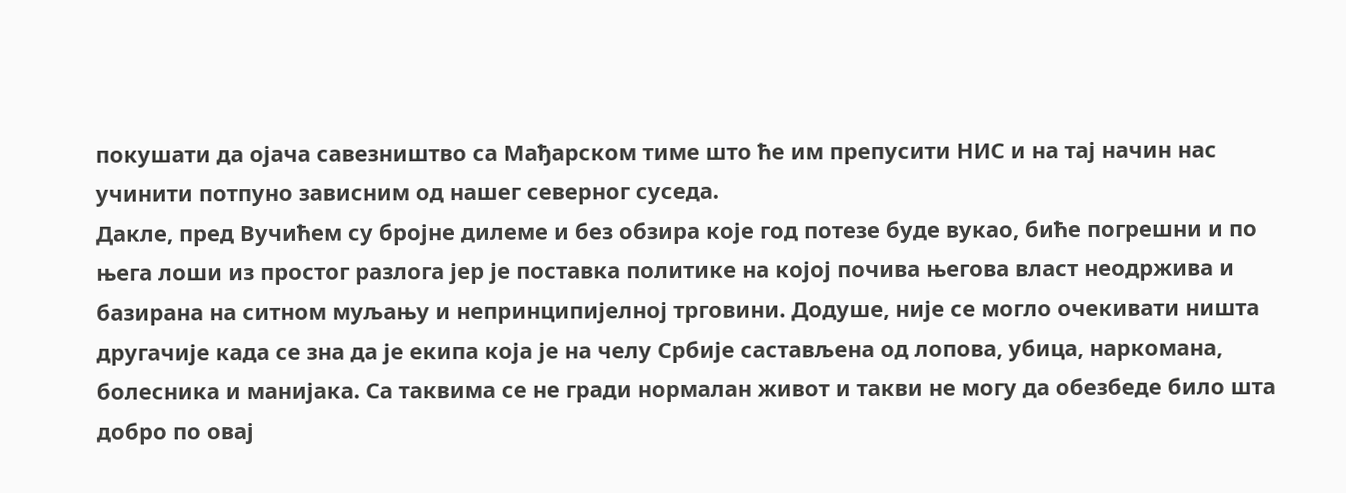покушати да ојача савезништво са Мађарском тиме што ће им препусити НИС и на тај начин нас учинити потпуно зависним од нашег северног суседа.
Дакле, пред Вучићем су бројне дилеме и без обзира које год потезе буде вукао, биће погрешни и по њега лоши из простог разлога јер је поставка политике на којој почива његова власт неодржива и базирана на ситном муљању и непринципијелној трговини. Додуше, није се могло очекивати ништа другачије када се зна да је екипа која је на челу Србије састављена од лопова, убица, наркомана, болесника и манијака. Са таквима се не гради нормалан живот и такви не могу да обезбеде било шта добро по овај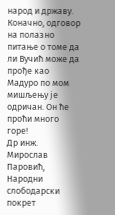народ и државу. Коначно, одговор на полазно питање о томе да ли Вучић може да прође као Мадуро по мом мишљењу је одричан. Он ће проћи много горе!
Др инж. Мирослав Паровић, Народни слободарски покрет